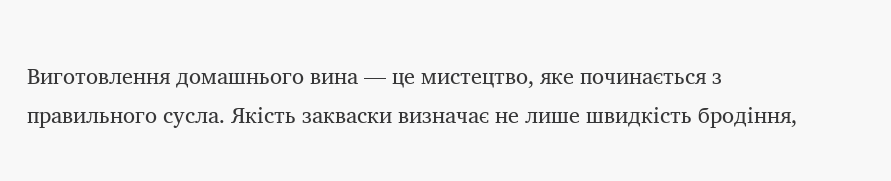Виготовлення домашнього вина — це мистецтво, яке починається з правильного сусла. Якість закваски визначає не лише швидкість бродіння,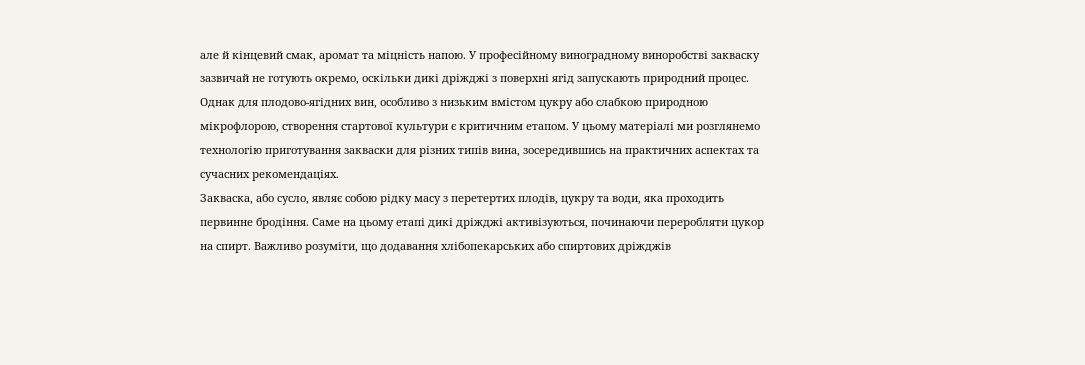але й кінцевий смак, аромат та міцність напою. У професійному виноградному виноробстві закваску зазвичай не готують окремо, оскільки дикі дріжджі з поверхні ягід запускають природний процес. Однак для плодово-ягідних вин, особливо з низьким вмістом цукру або слабкою природною мікрофлорою, створення стартової культури є критичним етапом. У цьому матеріалі ми розглянемо технологію приготування закваски для різних типів вина, зосередившись на практичних аспектах та сучасних рекомендаціях.
Закваска, або сусло, являє собою рідку масу з перетертих плодів, цукру та води, яка проходить первинне бродіння. Саме на цьому етапі дикі дріжджі активізуються, починаючи переробляти цукор на спирт. Важливо розуміти, що додавання хлібопекарських або спиртових дріжджів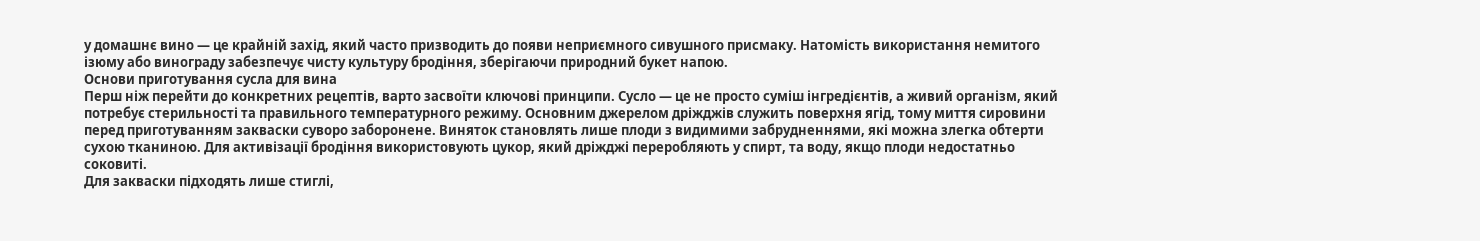у домашнє вино — це крайній захід, який часто призводить до появи неприємного сивушного присмаку. Натомість використання немитого ізюму або винограду забезпечує чисту культуру бродіння, зберігаючи природний букет напою.
Основи приготування сусла для вина
Перш ніж перейти до конкретних рецептів, варто засвоїти ключові принципи. Сусло — це не просто суміш інгредієнтів, а живий організм, який потребує стерильності та правильного температурного режиму. Основним джерелом дріжджів служить поверхня ягід, тому миття сировини перед приготуванням закваски суворо заборонене. Виняток становлять лише плоди з видимими забрудненнями, які можна злегка обтерти сухою тканиною. Для активізації бродіння використовують цукор, який дріжджі переробляють у спирт, та воду, якщо плоди недостатньо соковиті.
Для закваски підходять лише стиглі,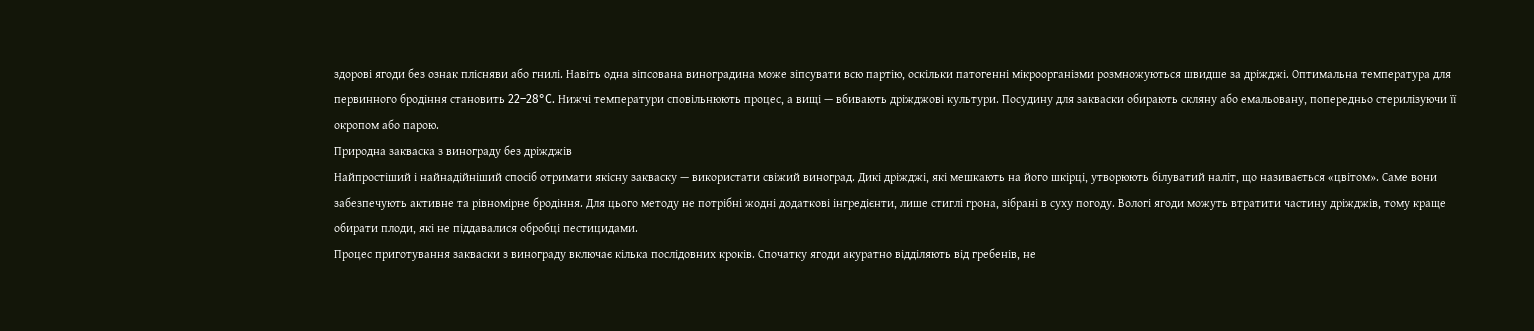здорові ягоди без ознак плісняви або гнилі. Навіть одна зіпсована виноградина може зіпсувати всю партію, оскільки патогенні мікроорганізми розмножуються швидше за дріжджі. Оптимальна температура для первинного бродіння становить 22–28°C. Нижчі температури сповільнюють процес, а вищі — вбивають дріжджові культури. Посудину для закваски обирають скляну або емальовану, попередньо стерилізуючи її окропом або парою.
Природна закваска з винограду без дріжджів
Найпростіший і найнадійніший спосіб отримати якісну закваску — використати свіжий виноград. Дикі дріжджі, які мешкають на його шкірці, утворюють білуватий наліт, що називається «цвітом». Саме вони забезпечують активне та рівномірне бродіння. Для цього методу не потрібні жодні додаткові інгредієнти, лише стиглі грона, зібрані в суху погоду. Вологі ягоди можуть втратити частину дріжджів, тому краще обирати плоди, які не піддавалися обробці пестицидами.
Процес приготування закваски з винограду включає кілька послідовних кроків. Спочатку ягоди акуратно відділяють від гребенів, не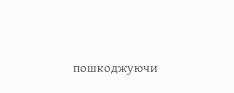пошкоджуючи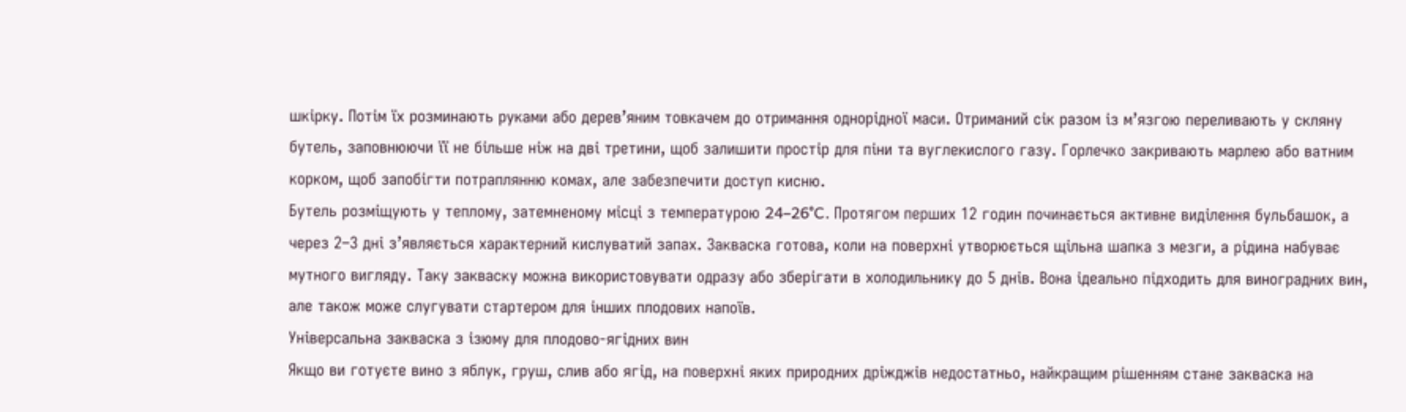шкірку. Потім їх розминають руками або дерев’яним товкачем до отримання однорідної маси. Отриманий сік разом із м’язгою переливають у скляну бутель, заповнюючи її не більше ніж на дві третини, щоб залишити простір для піни та вуглекислого газу. Горлечко закривають марлею або ватним корком, щоб запобігти потраплянню комах, але забезпечити доступ кисню.
Бутель розміщують у теплому, затемненому місці з температурою 24–26°C. Протягом перших 12 годин починається активне виділення бульбашок, а через 2–3 дні з’являється характерний кислуватий запах. Закваска готова, коли на поверхні утворюється щільна шапка з мезги, а рідина набуває мутного вигляду. Таку закваску можна використовувати одразу або зберігати в холодильнику до 5 днів. Вона ідеально підходить для виноградних вин, але також може слугувати стартером для інших плодових напоїв.
Універсальна закваска з ізюму для плодово-ягідних вин
Якщо ви готуєте вино з яблук, груш, слив або ягід, на поверхні яких природних дріжджів недостатньо, найкращим рішенням стане закваска на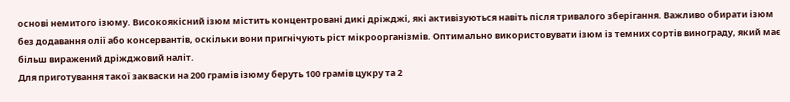основі немитого ізюму. Високоякісний ізюм містить концентровані дикі дріжджі, які активізуються навіть після тривалого зберігання. Важливо обирати ізюм без додавання олії або консервантів, оскільки вони пригнічують ріст мікроорганізмів. Оптимально використовувати ізюм із темних сортів винограду, який має більш виражений дріжджовий наліт.
Для приготування такої закваски на 200 грамів ізюму беруть 100 грамів цукру та 2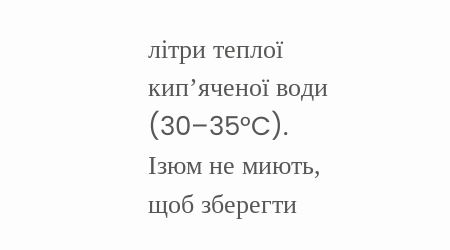літри теплої кип’яченої води (30–35°C). Ізюм не миють, щоб зберегти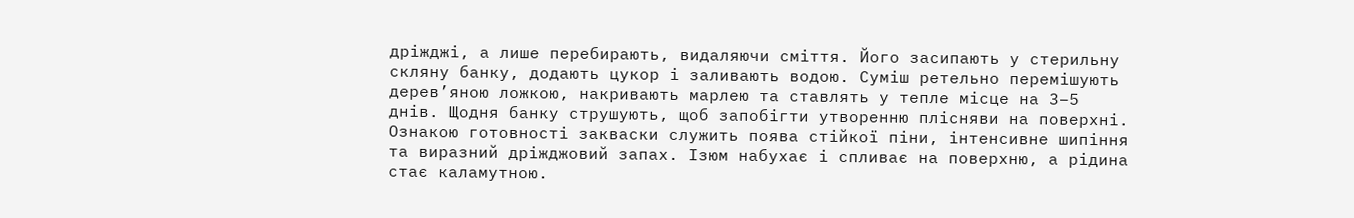дріжджі, а лише перебирають, видаляючи сміття. Його засипають у стерильну скляну банку, додають цукор і заливають водою. Суміш ретельно перемішують дерев’яною ложкою, накривають марлею та ставлять у тепле місце на 3–5 днів. Щодня банку струшують, щоб запобігти утворенню плісняви на поверхні.
Ознакою готовності закваски служить поява стійкої піни, інтенсивне шипіння та виразний дріжджовий запах. Ізюм набухає і спливає на поверхню, а рідина стає каламутною.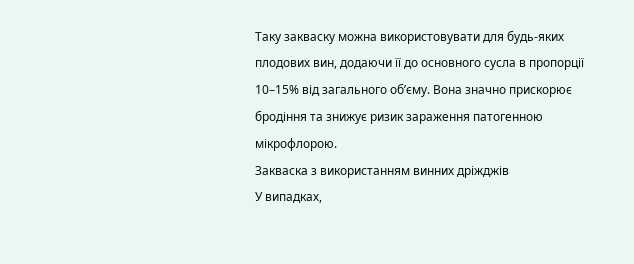Таку закваску можна використовувати для будь-яких плодових вин, додаючи її до основного сусла в пропорції 10–15% від загального об’єму. Вона значно прискорює бродіння та знижує ризик зараження патогенною мікрофлорою.
Закваска з використанням винних дріжджів
У випадках,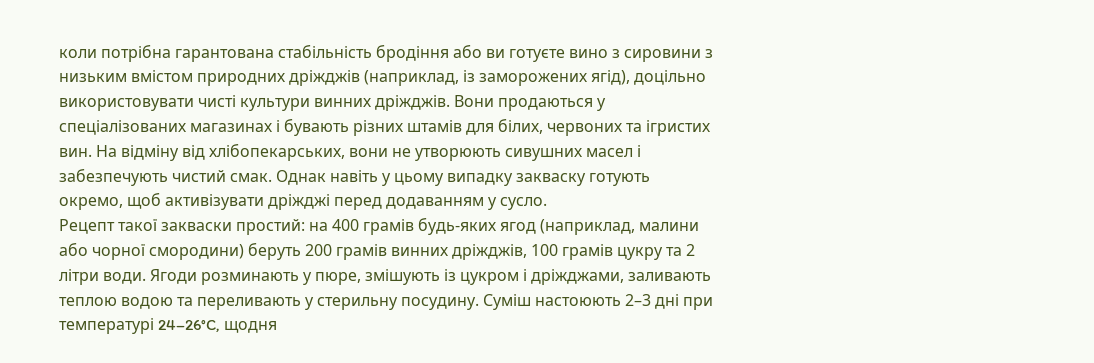коли потрібна гарантована стабільність бродіння або ви готуєте вино з сировини з низьким вмістом природних дріжджів (наприклад, із заморожених ягід), доцільно використовувати чисті культури винних дріжджів. Вони продаються у спеціалізованих магазинах і бувають різних штамів для білих, червоних та ігристих вин. На відміну від хлібопекарських, вони не утворюють сивушних масел і забезпечують чистий смак. Однак навіть у цьому випадку закваску готують окремо, щоб активізувати дріжджі перед додаванням у сусло.
Рецепт такої закваски простий: на 400 грамів будь-яких ягод (наприклад, малини або чорної смородини) беруть 200 грамів винних дріжджів, 100 грамів цукру та 2 літри води. Ягоди розминають у пюре, змішують із цукром і дріжджами, заливають теплою водою та переливають у стерильну посудину. Суміш настоюють 2–3 дні при температурі 24–26°C, щодня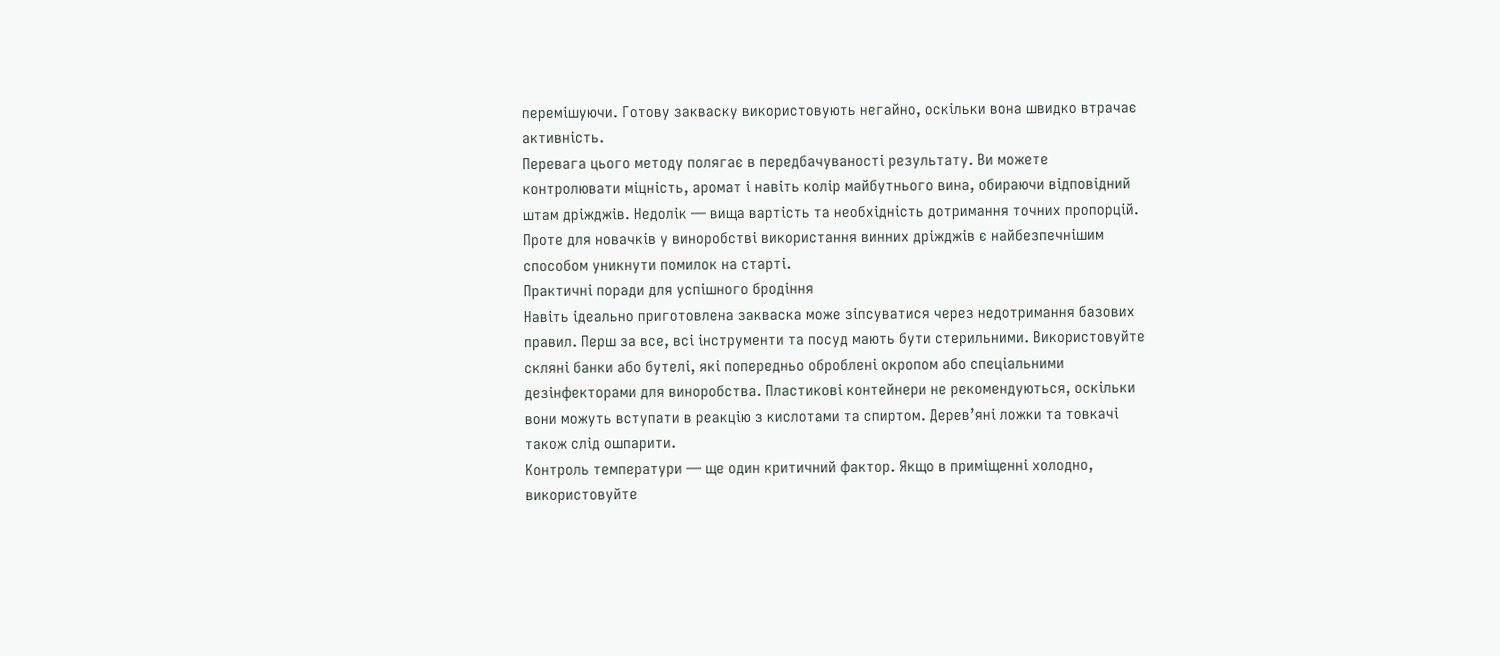перемішуючи. Готову закваску використовують негайно, оскільки вона швидко втрачає активність.
Перевага цього методу полягає в передбачуваності результату. Ви можете контролювати міцність, аромат і навіть колір майбутнього вина, обираючи відповідний штам дріжджів. Недолік — вища вартість та необхідність дотримання точних пропорцій. Проте для новачків у виноробстві використання винних дріжджів є найбезпечнішим способом уникнути помилок на старті.
Практичні поради для успішного бродіння
Навіть ідеально приготовлена закваска може зіпсуватися через недотримання базових правил. Перш за все, всі інструменти та посуд мають бути стерильними. Використовуйте скляні банки або бутелі, які попередньо оброблені окропом або спеціальними дезінфекторами для виноробства. Пластикові контейнери не рекомендуються, оскільки вони можуть вступати в реакцію з кислотами та спиртом. Дерев’яні ложки та товкачі також слід ошпарити.
Контроль температури — ще один критичний фактор. Якщо в приміщенні холодно, використовуйте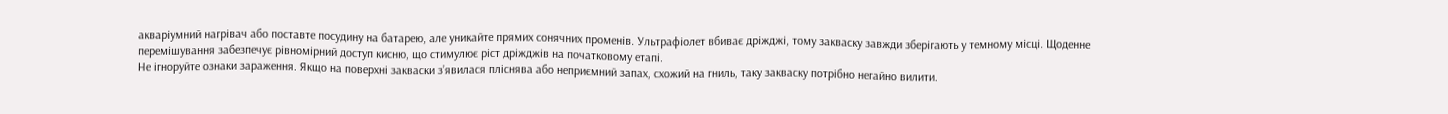акваріумний нагрівач або поставте посудину на батарею, але уникайте прямих сонячних променів. Ультрафіолет вбиває дріжджі, тому закваску завжди зберігають у темному місці. Щоденне перемішування забезпечує рівномірний доступ кисню, що стимулює ріст дріжджів на початковому етапі.
Не ігноруйте ознаки зараження. Якщо на поверхні закваски з’явилася пліснява або неприємний запах, схожий на гниль, таку закваску потрібно негайно вилити.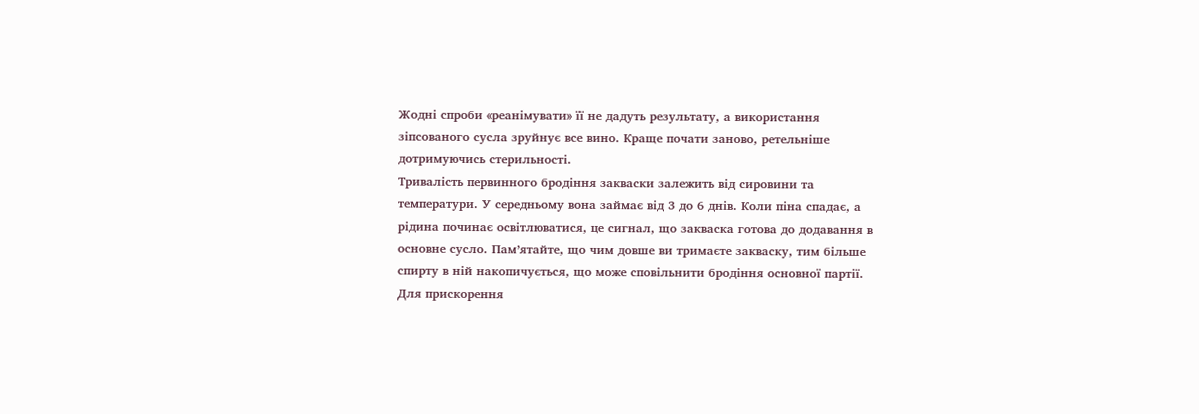Жодні спроби «реанімувати» її не дадуть результату, а використання зіпсованого сусла зруйнує все вино. Краще почати заново, ретельніше дотримуючись стерильності.
Тривалість первинного бродіння закваски залежить від сировини та температури. У середньому вона займає від 3 до 6 днів. Коли піна спадає, а рідина починає освітлюватися, це сигнал, що закваска готова до додавання в основне сусло. Пам’ятайте, що чим довше ви тримаєте закваску, тим більше спирту в ній накопичується, що може сповільнити бродіння основної партії.
Для прискорення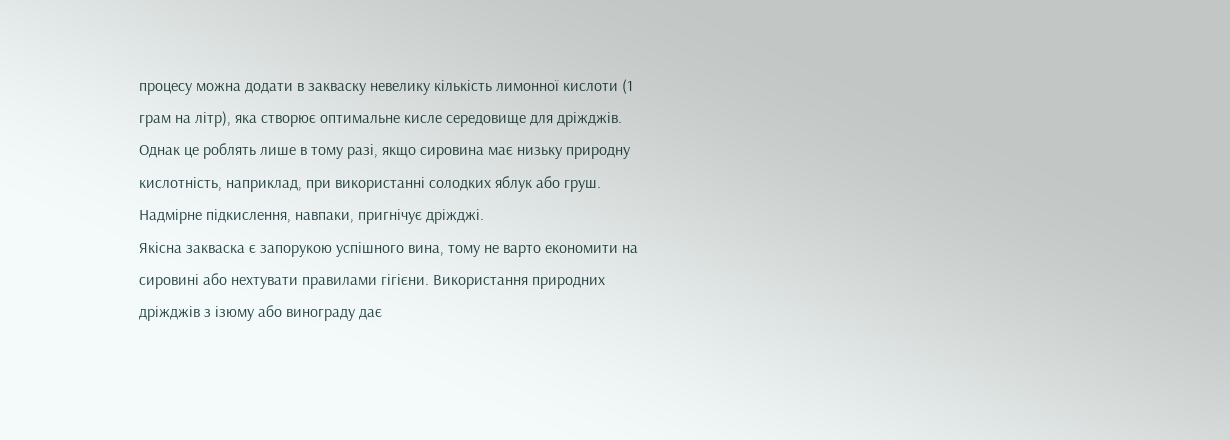процесу можна додати в закваску невелику кількість лимонної кислоти (1 грам на літр), яка створює оптимальне кисле середовище для дріжджів. Однак це роблять лише в тому разі, якщо сировина має низьку природну кислотність, наприклад, при використанні солодких яблук або груш. Надмірне підкислення, навпаки, пригнічує дріжджі.
Якісна закваска є запорукою успішного вина, тому не варто економити на сировині або нехтувати правилами гігієни. Використання природних дріжджів з ізюму або винограду дає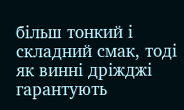більш тонкий і складний смак, тоді як винні дріжджі гарантують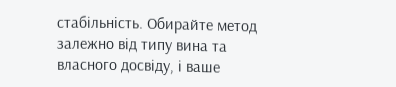стабільність. Обирайте метод залежно від типу вина та власного досвіду, і ваше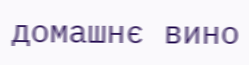домашнє вино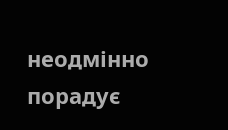неодмінно порадує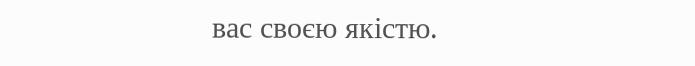вас своєю якістю.